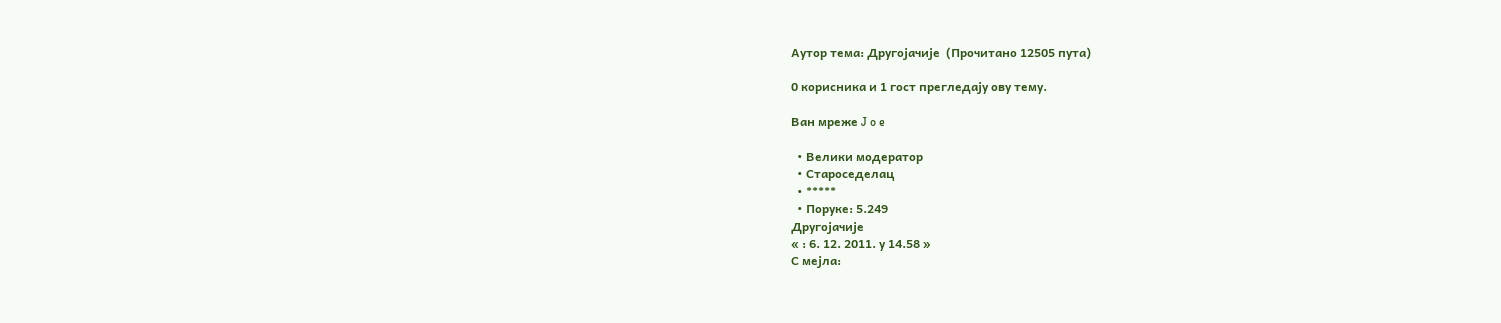Аутор тема: Другојачије  (Прочитано 12505 пута)

0 корисника и 1 гост прегледају ову тему.

Ван мреже J o e

  • Велики модератор
  • Староседелац
  • *****
  • Поруке: 5.249
Другојачије
« : 6. 12. 2011. у 14.58 »
С мејла: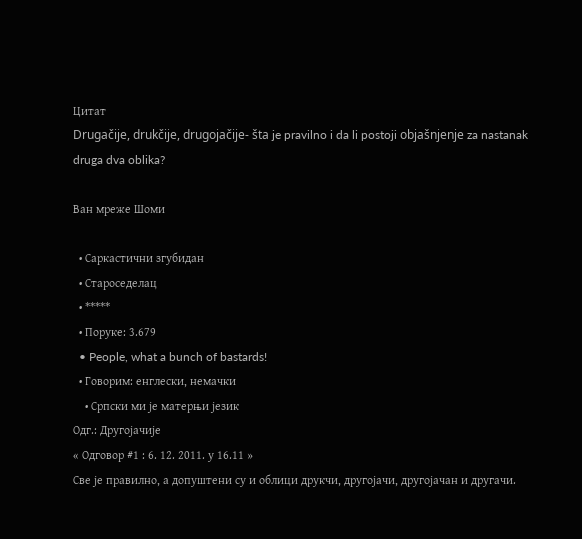Цитат
Drugačije, drukčije, drugojačije- šta je pravilno i da li postoji objašnjenje za nastanak druga dva oblika?

Ван мреже Шоми

  • Саркастични згубидан
  • Староседелац
  • *****
  • Поруке: 3.679
  • People, what a bunch of bastards!
  • Говорим: енглески, немачки
    • Српски ми је матерњи језик
Одг.: Другојачије
« Одговор #1 : 6. 12. 2011. у 16.11 »
Све је правилно, а допуштени су и облици друкчи, другојачи, другојачан и другачи.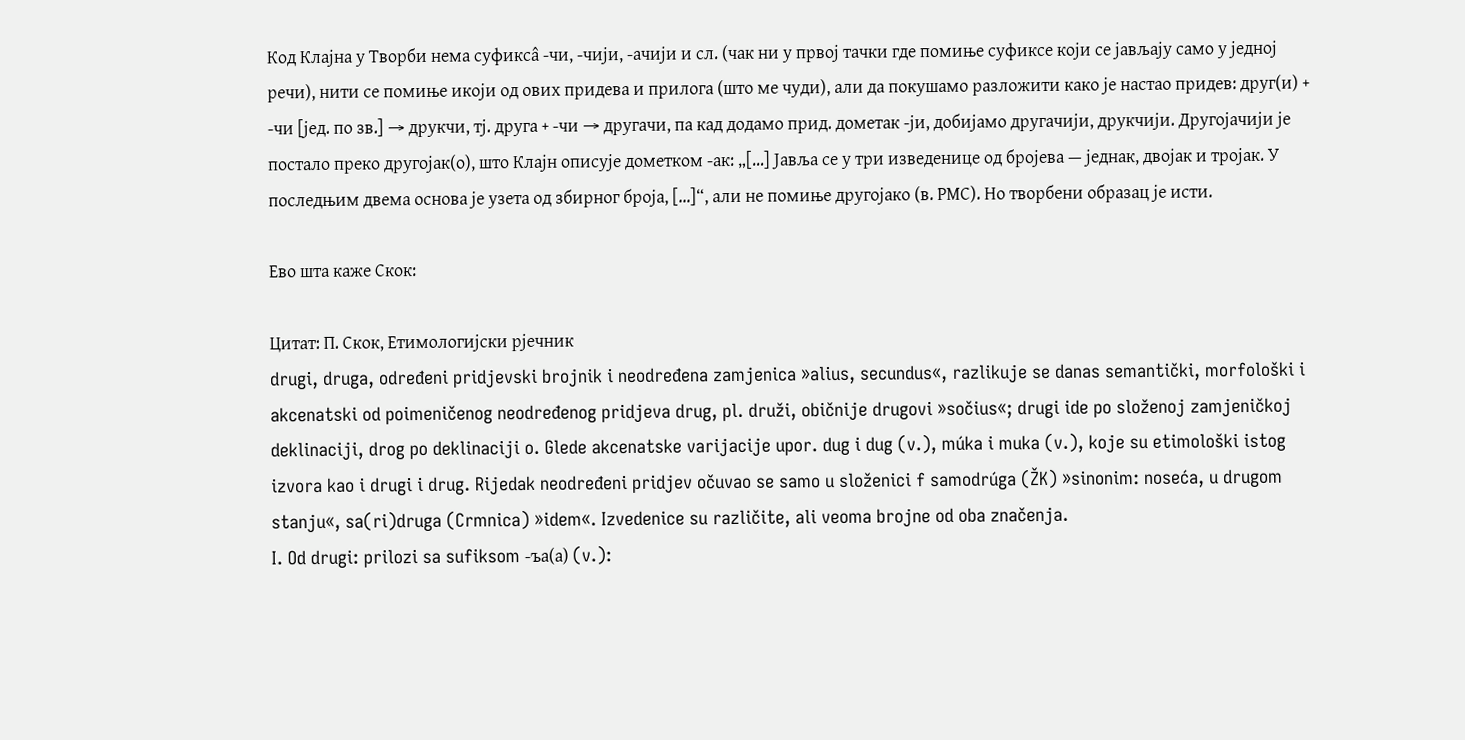Код Клајна у Творби нема суфикса̂ -чи, -чији, -ачији и сл. (чак ни у првој тачки где помиње суфиксе који се јављају само у једној речи), нити се помиње икоји од ових придева и прилога (што ме чуди), али да покушамо разложити како је настао придев: друг(и) + -чи [јед. по зв.] → друкчи, тј. друга + -чи → другачи, па кад додамо прид. дометак -ји, добијамо другачији, друкчији. Другојачији је постало преко другојак(о), што Клајн описује дометком -ак: „[…] Јавља се у три изведенице од бројева — једнак, двојак и тројак. У последњим двема основа је узета од збирног броја, […]“, али не помиње другојако (в. РМС). Но творбени образац је исти.

Ево шта каже Скок:

Цитат: П. Скок, Етимологијски рјечник
drugi, druga, određeni pridjevski brojnik i neodređena zamjenica »alius, secundus«, razlikuje se danas semantički, morfološki i akcenatski od poimeničenog neodređenog pridjeva drug, pl. druži, običnije drugovi »sočius«; drugi ide po složenoj zamjeničkoj deklinaciji, drog po deklinaciji o. Glede akcenatske varijacije upor. dug i dug (v.), múka i muka (v.), koje su etimološki istog izvora kao i drugi i drug. Rijedak neodređeni pridjev očuvao se samo u složenici f samodrúga (ŽK) »sinonim: noseća, u drugom stanju«, sa(ri)druga (Crmnica) »idem«. Izvedenice su različite, ali veoma brojne od oba značenja.
I. Od drugi: prilozi sa sufiksom -ъа(а) (v.):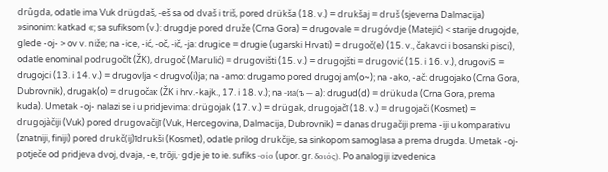drûgda, odatle ima Vuk drügdaš, -eš sa od dvaš i triš, pored drükša (18. v.) = drukšaj = druš (sjeverna Dalmacija) »sinonim: katkad «; sa sufiksom (v.): drugdje pored druže (Crna Gora) = drugovale = drugóvdje (Matejić) < starije drugojde, glede -oj- > ov v. niže; na -ice, -ić, -oč, -ič, -ja: drugice = drugie (ugarski Hrvati) = drugoč(e) (15. v., čakavci i bosanski pisci), odatle enominal podrugočlt (ŽK), drugoč (Marulić) = drugovišti (15. v.) = drugojšti = drugović (15. i 16. v.), drugoviS = drugojci (13. i 14. v.) = drugovlja < drugvo(i)ja; na -amo: drugamo pored drugoj am(o~); na -ako, -ač: drugojako (Crna Gora, Dubrovnik), drugak(o) = drugočак (ŽK i hrv.-kajk., 17. i 18. v.); na -иа(ъ — a): drugud(d) = drükuda (Crna Gora, prema kuda). Umetak -oj- nalazi se i u pridjevima: drügojak (17. v.) = drügak, drugojačī (18. v.) = drugojači (Kosmet) = drugojàčiji (Vuk) pored drugovačijī (Vuk, Hercegovina, Dalmacija, Dubrovnik) = danas drugačiji prema -iji u komparativu (znatniji, finiji) pored drukč(ij)īdrukši (Kosmet), odatle prilog drukčije, sa sinkopom samoglasa a prema drugda. Umetak -oj- potječe od pridjeva dvoj, dvaja, -e, trőji,· gdje je to ie. sufiks -οίο (upor. gr. δοιός). Po analogiji izvedenica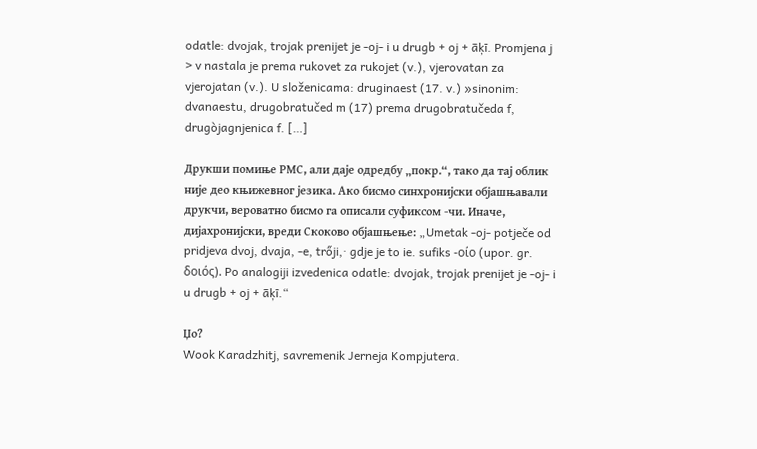odatle: dvojak, trojak prenijet je -oj- i u drugb + oj + āķī. Promjena j > v nastala je prema rukovet za rukojet (v.), vjerovatan za vjerojatan (v.). U složenicama: druginaest (17. v.) »sinonim: dvanaestu, drugobratučed m (17) prema drugobratučeda f, drugòjagnjenica f. […]

Друкши помиње РМС, али даје одредбу „покр.“, тако да тај облик није део књижевног језика. Ако бисмо синхронијски објашњавали друкчи, вероватно бисмо га описали суфиксом -чи. Иначе, дијахронијски, вреди Скоково објашњење: „Umetak -oj- potječe od pridjeva dvoj, dvaja, -e, trőji,· gdje je to ie. sufiks -οίο (upor. gr. δοιός). Po analogiji izvedenica odatle: dvojak, trojak prenijet je -oj- i u drugb + oj + āķī.“

Џо?
Wook Karadzhitj, savremenik Jerneja Kompjutera.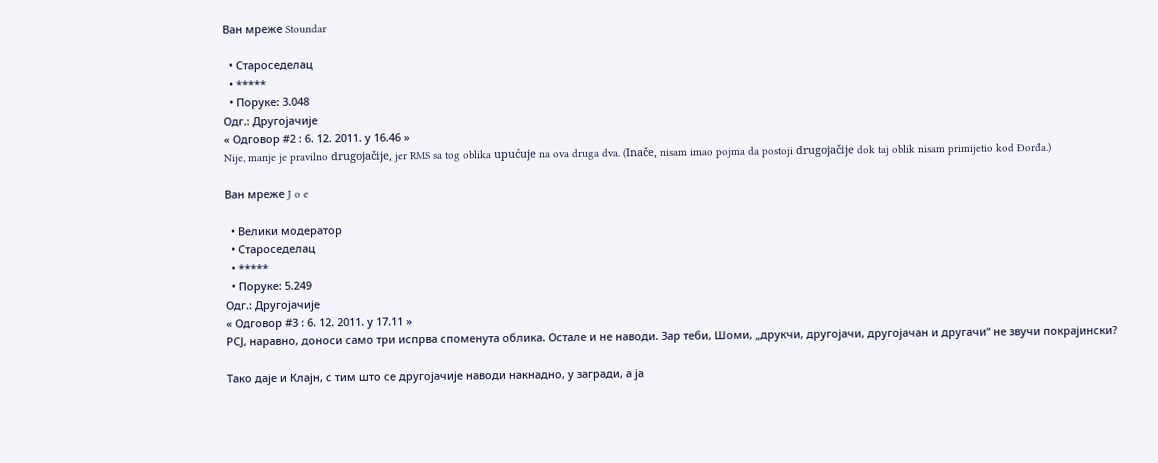Ван мреже Stoundar

  • Староседелац
  • *****
  • Поруке: 3.048
Одг.: Другојачије
« Одговор #2 : 6. 12. 2011. у 16.46 »
Nije, manje je pravilno drugojačije, jer RMS sa tog oblika upućuje na ova druga dva. (Inače, nisam imao pojma da postoji drugojačije dok taj oblik nisam primijetio kod Đorđa.)

Ван мреже J o e

  • Велики модератор
  • Староседелац
  • *****
  • Поруке: 5.249
Одг.: Другојачије
« Одговор #3 : 6. 12. 2011. у 17.11 »
РСЈ, наравно, доноси само три испрва споменута облика. Остале и не наводи. Зар теби, Шоми, „друкчи, другојачи, другојачан и другачи“ не звучи покрајински?

Тако даје и Клајн, с тим што се другојачије наводи накнадно, у загради, а ја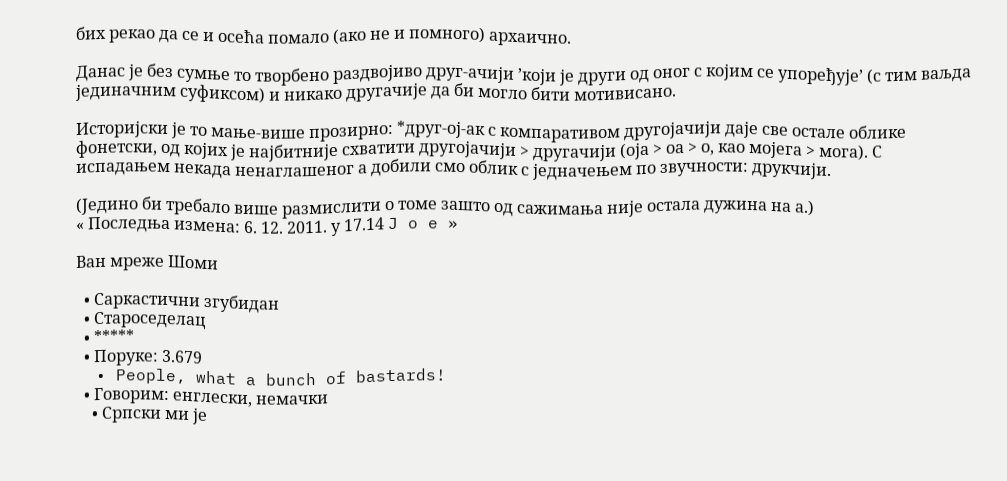бих рекао да се и осећа помало (ако не и помного) архаично.

Данас је без сумње то творбено раздвојиво друг-ачији ’који је други од оног с којим се упоређује’ (с тим ваљда јединачним суфиксом) и никако другачије да би могло бити мотивисано.

Историјски је то мање-више прозирно: *друг-ој-ак с компаративом другојачији даје све остале облике фонетски, од којих је најбитније схватити другојачији > другачији (оја > оа > о, као мојега > мога). С испадањем некада ненаглашеног а добили смо облик с једначењем по звучности: друкчији.

(Једино би требало више размислити о томе зашто од сажимања није остала дужина на а.)
« Последња измена: 6. 12. 2011. у 17.14 J o e »

Ван мреже Шоми

  • Саркастични згубидан
  • Староседелац
  • *****
  • Поруке: 3.679
  • People, what a bunch of bastards!
  • Говорим: енглески, немачки
    • Српски ми је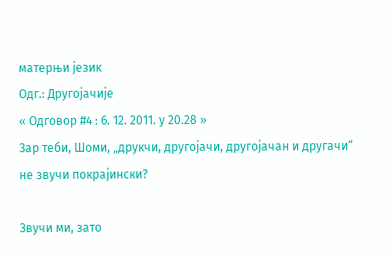матерњи језик
Одг.: Другојачије
« Одговор #4 : 6. 12. 2011. у 20.28 »
Зар теби, Шоми, „друкчи, другојачи, другојачан и другачи“ не звучи покрајински?

Звучи ми, зато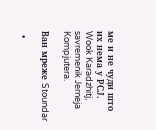ме и не чуди што их нема у РСЈ.
Wook Karadzhitj, savremenik Jerneja Kompjutera.

Ван мреже Stoundar

  •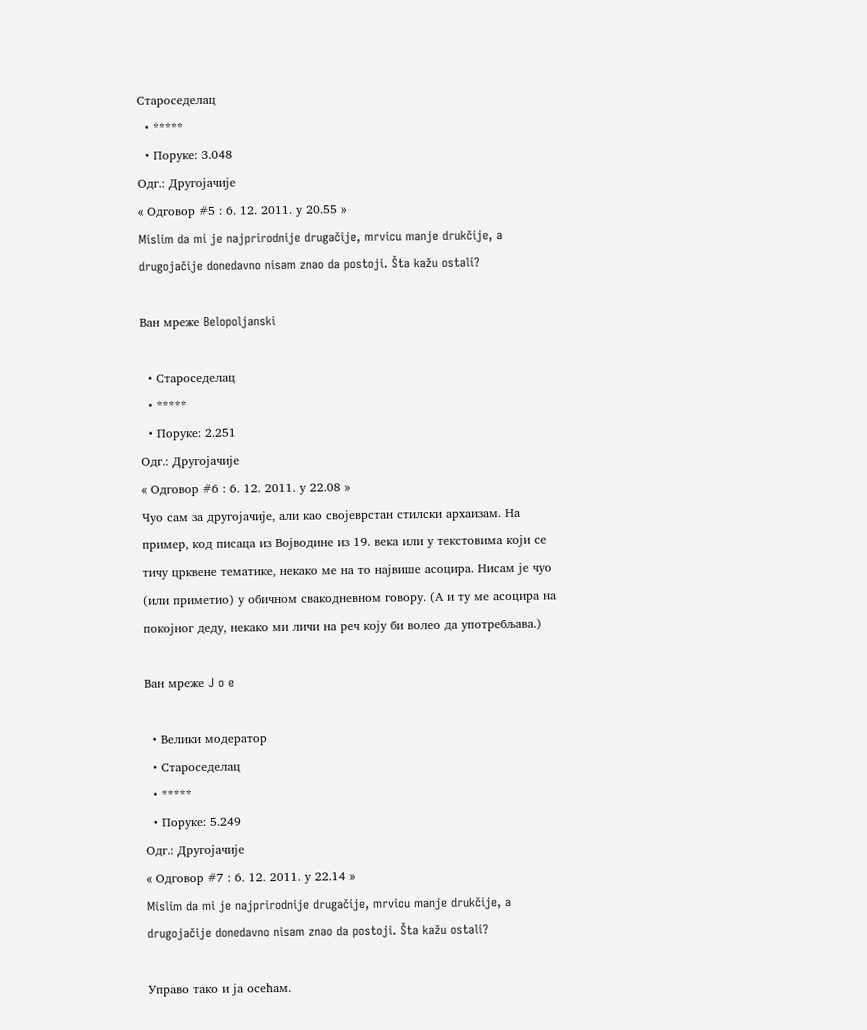Староседелац
  • *****
  • Поруке: 3.048
Одг.: Другојачије
« Одговор #5 : 6. 12. 2011. у 20.55 »
Mislim da mi je najprirodnije drugačije, mrvicu manje drukčije, a drugojačije donedavno nisam znao da postoji. Šta kažu ostali?

Ван мреже Belopoljanski

  • Староседелац
  • *****
  • Поруке: 2.251
Одг.: Другојачије
« Одговор #6 : 6. 12. 2011. у 22.08 »
Чуо сам за другојачије, али као својеврстан стилски архаизам. На пример, код писаца из Војводине из 19. века или у текстовима који се тичу црквене тематике, некако ме на то највише асоцира. Нисам је чуо (или приметио) у обичном свакодневном говору. (А и ту ме асоцира на покојног деду, некако ми личи на реч коју би волео да употребљава.)

Ван мреже J o e

  • Велики модератор
  • Староседелац
  • *****
  • Поруке: 5.249
Одг.: Другојачије
« Одговор #7 : 6. 12. 2011. у 22.14 »
Mislim da mi je najprirodnije drugačije, mrvicu manje drukčije, a drugojačije donedavno nisam znao da postoji. Šta kažu ostali?

Управо тако и ја осећам.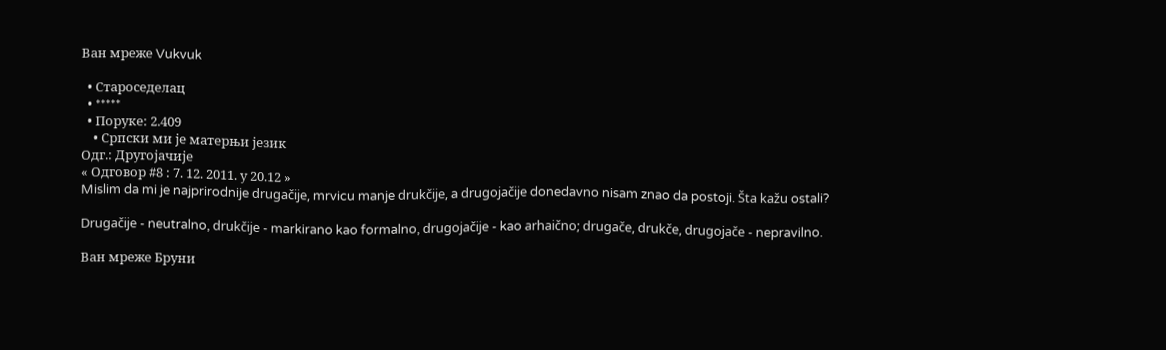Ван мреже Vukvuk

  • Староседелац
  • *****
  • Поруке: 2.409
    • Српски ми је матерњи језик
Одг.: Другојачије
« Одговор #8 : 7. 12. 2011. у 20.12 »
Mislim da mi je najprirodnije drugačije, mrvicu manje drukčije, a drugojačije donedavno nisam znao da postoji. Šta kažu ostali?

Drugačije - neutralno, drukčije - markirano kao formalno, drugojačije - kao arhaično; drugače, drukče, drugojače - nepravilno.

Ван мреже Бруни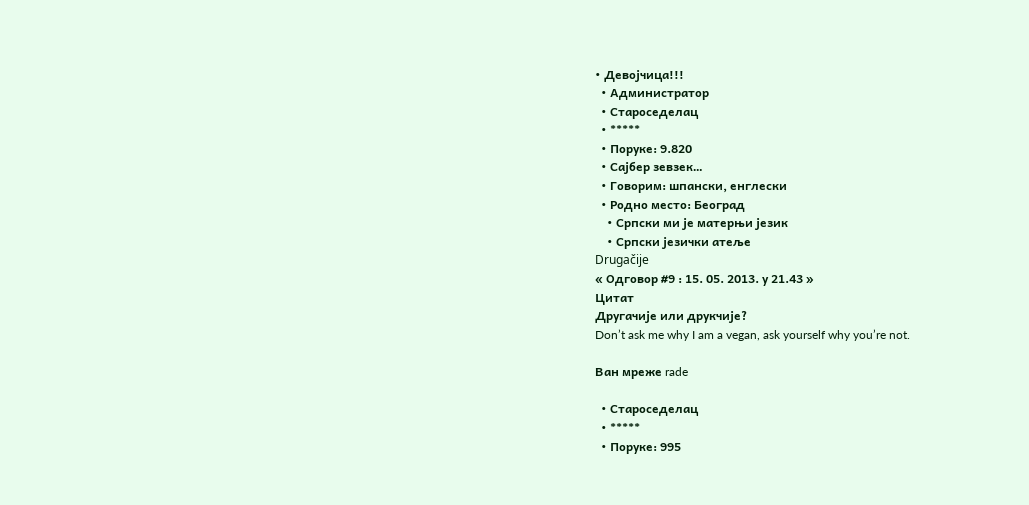• Девојчица!!!
  • Администратор
  • Староседелац
  • *****
  • Поруке: 9.820
  • Сајбер зевзек…
  • Говорим: шпански, енглески
  • Родно место: Београд
    • Српски ми је матерњи језик
    • Српски језички атеље
Drugačije
« Одговор #9 : 15. 05. 2013. у 21.43 »
Цитат
Другачије или друкчије?
Don’t ask me why I am a vegan, ask yourself why you’re not.

Ван мреже rade

  • Староседелац
  • *****
  • Поруке: 995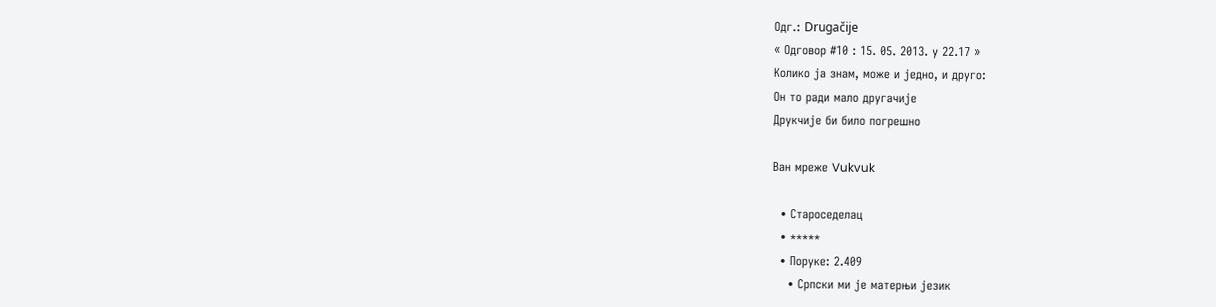Одг.: Drugačije
« Одговор #10 : 15. 05. 2013. у 22.17 »
Колико ја знам, може и једно, и друго:
Он то ради мало другачије
Друкчије би било погрешно

Ван мреже Vukvuk

  • Староседелац
  • *****
  • Поруке: 2.409
    • Српски ми је матерњи језик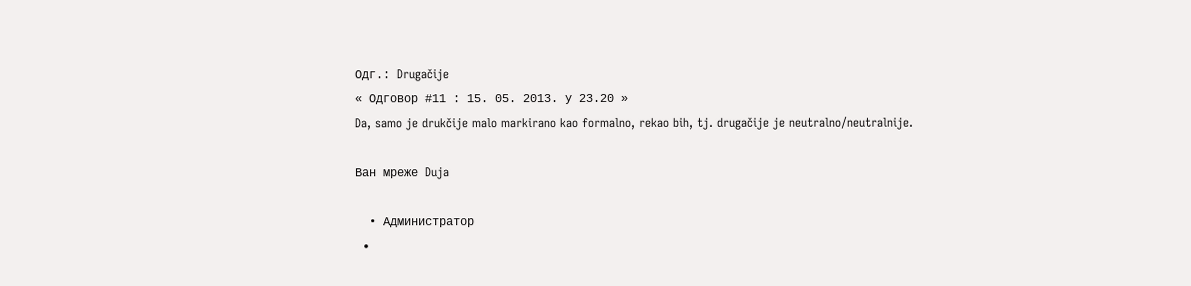Одг.: Drugačije
« Одговор #11 : 15. 05. 2013. у 23.20 »
Da, samo je drukčije malo markirano kao formalno, rekao bih, tj. drugačije je neutralno/neutralnije.

Ван мреже Duja

  • Администратор
  •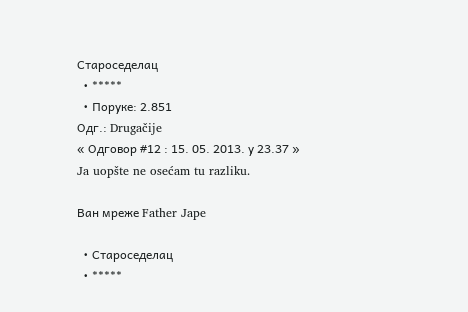Староседелац
  • *****
  • Поруке: 2.851
Одг.: Drugačije
« Одговор #12 : 15. 05. 2013. у 23.37 »
Ja uopšte ne osećam tu razliku.

Ван мреже Father Jape

  • Староседелац
  • *****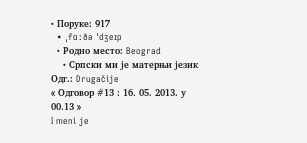• Поруке: 917
  • ˌfɑːðə ˈdʒeɪp
  • Родно место: Beograd
    • Српски ми је матерњи језик
Одг.: Drugačije
« Одговор #13 : 16. 05. 2013. у 00.13 »
I meni je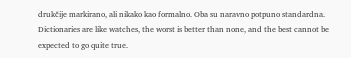drukčije markirano, ali nikako kao formalno. Oba su naravno potpuno standardna.
Dictionaries are like watches, the worst is better than none, and the best cannot be expected to go quite true.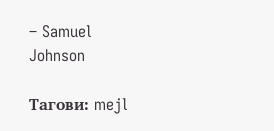– Samuel Johnson

Тагови: mejl